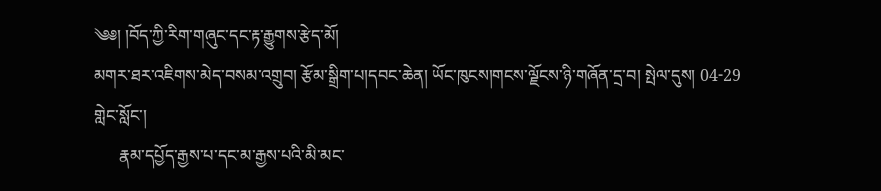༄༅། །བོད་ཀྱི་རིག་གཞུང་དང་རྟ་རྒྱུགས་རྩེད་མོ།
མགར་ཐར་འཇིགས་མེད་བསམ་འགྲུབ། རྩོམ་སྒྲིག་པ།དབང་ཆེན། ཡོང་ཁུངས།གངས་ལྗོངས་ཉི་གཞོན་དྲ་བ། སྤེལ་དུས། 04-29
གླེང་སློང་།
      རྣམ་དཔྱོད་རྒྱས་པ་དང་མ་རྒྱས་པའི་མི་མང་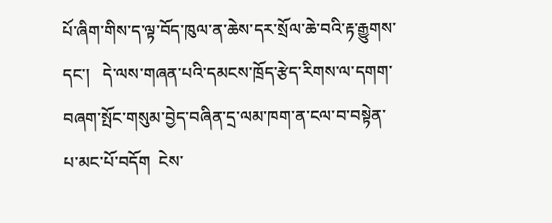པོ་ཞིག་གིས་ད་ལྟ་བོད་ཁུལ་ན་ཆེས་དར་སྲོལ་ཆེ་བའི་རྟ་རྒྱུགས་དང་།   དེ་ལས་གཞན་པའི་དམངས་ཁྲོད་རྩེད་རིགས་ལ་དགག་བཞག་སྤོང་གསུམ་བྱེད་བཞིན་དྲ་ལམ་ཁག་ན་ངལ་བ་བསྟེན་པ་མང་པོ་བདོག  ངེས་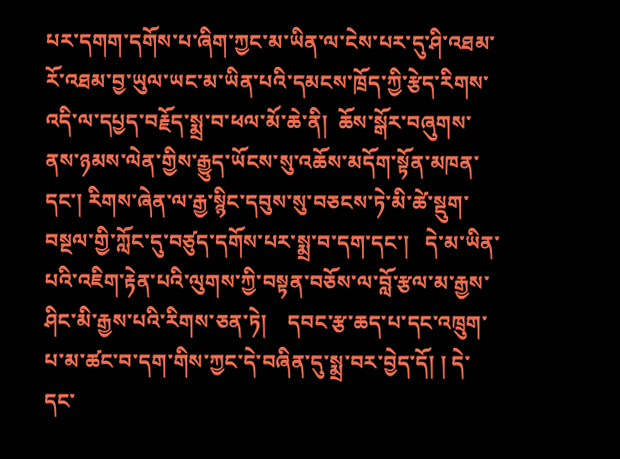པར་དགག་དགོས་པ་ཞིག་ཀྱང་མ་ཡིན་ལ་ངེས་པར་དུ་ཤི་འཐམ་རོ་འཐམ་བྱ་ཡུལ་ཡང་མ་ཡིན་པའི་དམངས་ཁྲོད་ཀྱི་རྩེད་རིགས་འདི་ལ་དཔྱད་བརྗོད་སྨྲ་བ་ཕལ་མོ་ཆེ་ནི།  ཆོས་སྒོར་བཞུགས་ནས་ཉམས་ལེན་གྱིས་རྒྱུད་ཡོངས་སུ་འཆོས་མདོག་སྟོན་མཁན་དང་། རིགས་ཞེན་ལ་རྒྱ་སྙིང་དབུས་སུ་བཅངས་ཏེ་མི་ཚེ་སྡུག་བསྔལ་གྱི་ཀློང་དུ་བཙུད་དགོས་པར་སྨྲ་བ་དག་དང་།   དེ་མ་ཡིན་པའི་འཇིག་རྟེན་པའི་ལུགས་ཀྱི་བསྟན་བཅོས་ལ་བློ་རྩལ་མ་རྒྱས་ཤིང་མི་རྒྱས་པའི་རིགས་ཅན་ཏེ།    དབང་རྩ་ཆད་པ་དང་འཁྲུག་པ་མ་ཚང་བ་དག་གིས་ཀྱང་དེ་བཞིན་དུ་སྨྲ་བར་བྱེད་དོ། ། དེ་དང་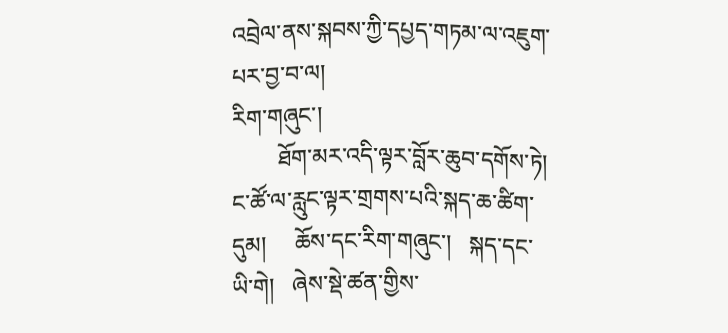འབྲེལ་ནས་སྐབས་ཀྱི་དཔྱད་གཏམ་ལ་འཇུག་པར་བྱ་བ་ལ།
རིག་གཞུང་།
        ཐོག་མར་འདི་ལྟར་བློར་ཆུབ་དགོས་ཏེ།   ང་ཚོ་ལ་རླུང་ལྟར་གྲགས་པའི་སྐད་ཆ་ཚིག་དུམ།     ཆོས་དང་རིག་གཞུང་།   སྐད་དང་ཡི་གེ།   ཞེས་སྡེ་ཚན་གྱིས་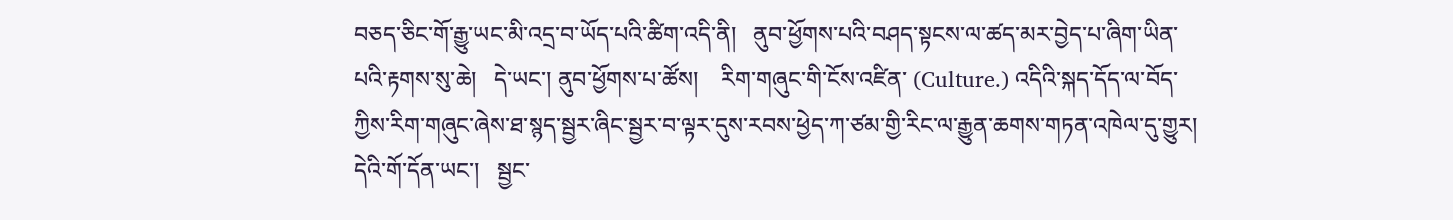བཅད་ཅིང་གོ་རྒྱུ་ཡང་མི་འདྲ་བ་ཡོད་པའི་ཚིག་འདི་ནི།   ནུབ་ཕྱོགས་པའི་བཤད་སྟངས་ལ་ཚད་མར་བྱེད་པ་ཞིག་ཡིན་པའི་རྟགས་སུ་ཆེ།   དེ་ཡང་། ནུབ་ཕྱོགས་པ་ཚོས།    རིག་གཞུང་གི་ངོས་འཛིན་ (Culture.) འདིའི་སྐད་དོད་ལ་བོད་ཀྱིས་རིག་གཞུང་ཞེས་ཐ་སྙད་སྦྱར་ཞིང་སྦྱར་བ་ལྟར་དུས་རབས་ཕྱེད་ཀ་ཙམ་གྱི་རིང་ལ་རྒྱུན་ཆགས་གཏན་འཁེལ་དུ་གྱུར།   དེའི་གོ་དོན་ཡང་།   སྦྱང་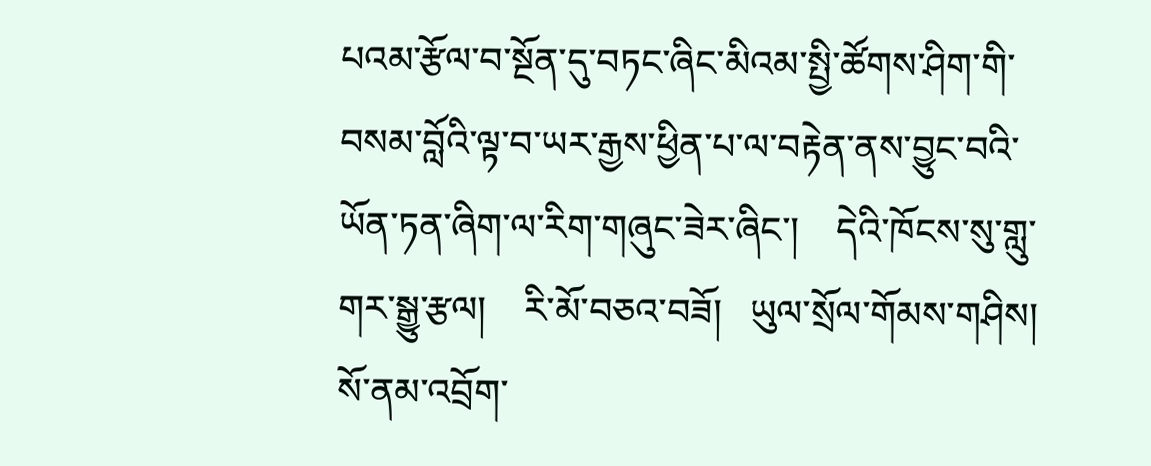པའམ་རྩོལ་བ་སྔོན་དུ་བཏང་ཞིང་མིའམ་སྤྱི་ཚོགས་ཤིག་གི་བསམ་བློའི་ལྟ་བ་ཡར་རྒྱས་ཕྱིན་པ་ལ་བརྟེན་ནས་བྱུང་བའི་ཡོན་ཏན་ཞིག་ལ་རིག་གཞུང་ཟེར་ཞིང་།    དེའི་ཁོངས་སུ་གླུ་གར་སྒྱུ་རྩལ།    རི་མོ་བཅའ་བཟོ།   ཡུལ་སྲོལ་གོམས་གཤིས།   སོ་ནམ་འབྲོག་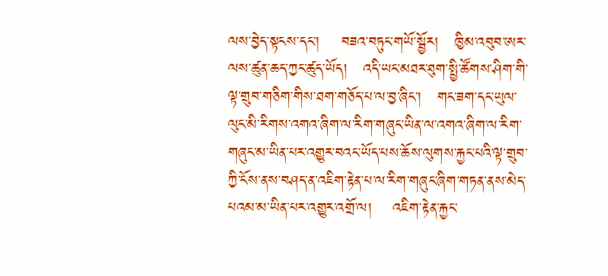ལས་བྱེད་སྟངས་དང་།    བཟའ་བཏུང་གཡོ་སྦྱོར།   ཁྱིམ་འབུབ་ཨར་ལས་ཚུན་ཆད་ཀྱང་ཚུད་ཡོད།   འདི་ཡང་མཐར་ཐུག་སྤྱི་ཚོགས་ཤིག་གི་ལྟ་གྲུབ་གཅིག་གིས་ཐག་གཅོད་པ་ལ་བྱ་ཞིང་།   གང་ཟག་དང་ཡུལ་ལུང་མི་རིགས་འགའ་ཞིག་ལ་རིག་གཞུང་ཡིན་ལ་འགའ་ཞིག་ལ་རིག་གཞུང་མ་ཡིན་པར་འགྱུར་བའང་ཡོད་པས་ཆོས་ལུགས་རྐྱང་པའི་ལྟ་གྲུབ་ཀྱི་ངོས་ནས་བཤད་ན་འཇིག་རྟེན་པ་ལ་རིག་གཞུང་ཞིག་གཏན་ནས་མེད་པའམ་མ་ཡིན་པར་འགྱུར་འགྲོ་ལ།    འཇིག་རྟེན་རྐྱང་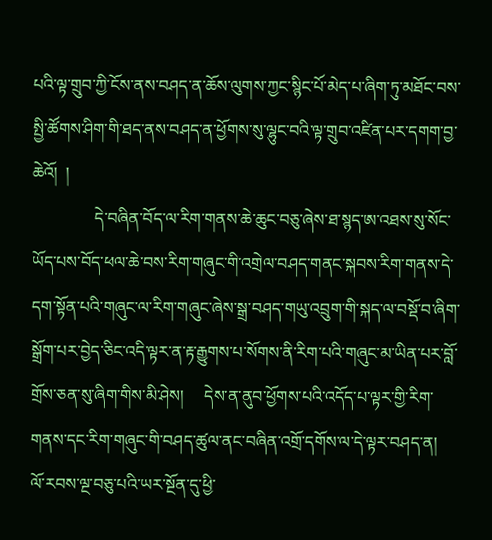པའི་ལྟ་གྲུབ་ཀྱི་ངོས་ནས་བཤད་ན་ཆོས་ལུགས་ཀྱང་སྙིང་པོ་མེད་པ་ཞིག་ཏུ་མཐོང་བས་སྤྱི་ཚོགས་ཤིག་གི་ཐད་ནས་བཤད་ན་ཕྱོགས་སུ་ལྷུང་བའི་ལྟ་གྲུབ་འཛིན་པར་དགག་བྱ་ཆེའོ།  །
               དེ་བཞིན་བོད་ལ་རིག་གནས་ཆེ་ཆུང་བཅུ་ཞེས་ཐ་སྙད་ཨ་འཐས་སུ་སོང་ཡོད་པས་བོད་ཕལ་ཆེ་བས་རིག་གཞུང་གི་འགྲེལ་བཤད་གནང་སྐབས་རིག་གནས་དེ་དག་སྟོན་པའི་གཞུང་ལ་རིག་གཞུང་ཞེས་སྒྲ་བཤད་གཡུ་འབྲུག་གི་སྐད་ལ་བསྡོ་བ་ཞིག་སྒྲོག་པར་བྱེད་ཅིང་འདི་ལྟར་ན་རྟ་རྒྱུགས་པ་སོགས་ནི་རིག་པའི་གཞུང་མ་ཡིན་པར་བློ་གྲོས་ཅན་སུ་ཞིག་གིས་མི་ཤེས།     དེས་ན་ནུབ་ཕྱོགས་པའི་འདོད་པ་ལྟར་གྱི་རིག་གནས་དང་རིག་གཞུང་གི་བཤད་ཚུལ་ནང་བཞིན་འགྲོ་དགོས་ལ་དེ་ལྟར་བཤད་ན།     ལོ་རབས་ལྔ་བཅུ་པའི་ཡར་སྔོན་དུ་ཕྱི་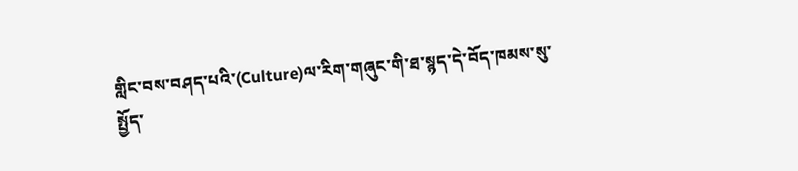གླིང་བས་བཤད་པའི་(Culture)ལ་རིག་གཞུང་གི་ཐ་སྙད་དེ་བོད་ཁམས་སུ་སྤྱོད་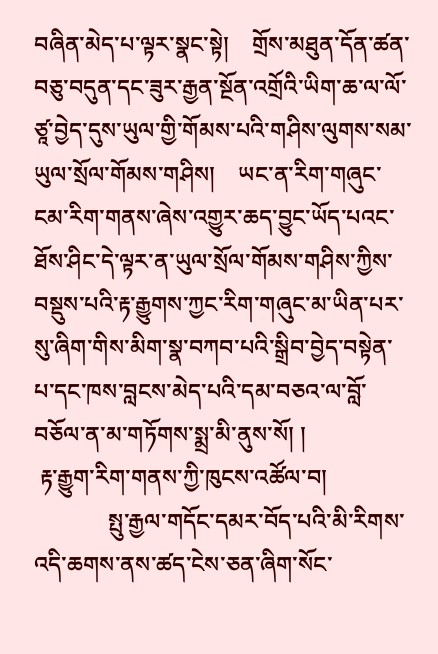བཞིན་མེད་པ་ལྟར་སྣང་སྟེ།    གྲོས་མཐུན་དོན་ཚན་བཅུ་བདུན་དང་ཟུར་རྒྱན་སྔོན་འགྲོའི་ཡིག་ཆ་ལ་ལོ་ཙཱ་བྱེད་དུས་ཡུལ་གྱི་གོམས་པའི་གཤིས་ལུགས་སམ་ཡུལ་སྲོལ་གོམས་གཤིས།    ཡང་ན་རིག་གཞུང་ངམ་རིག་གནས་ཞེས་འགྱུར་ཆད་བྱུང་ཡོད་པའང་ཐོས་ཤིང་དེ་ལྟར་ན་ཡུལ་སྲོལ་གོམས་གཤིས་ཀྱིས་བསྡུས་པའི་རྟ་རྒྱུགས་ཀྱང་རིག་གཞུང་མ་ཡིན་པར་སུ་ཞིག་གིས་མིག་སྣ་བཀབ་པའི་སྒྲིབ་བྱེད་བསྟེན་པ་དང་ཁས་བླངས་མེད་པའི་དམ་བཅའ་ལ་བློ་བཅོལ་ན་མ་གཏོགས་སྨྲ་མི་ནུས་སོ། །
 རྟ་རྒྱུག་རིག་གནས་ཀྱི་ཁུངས་འཚོལ་བ།
             སྤུ་རྒྱལ་གདོང་དམར་བོད་པའི་མི་རིགས་འདི་ཆགས་ནས་ཚད་ངེས་ཅན་ཞིག་སོང་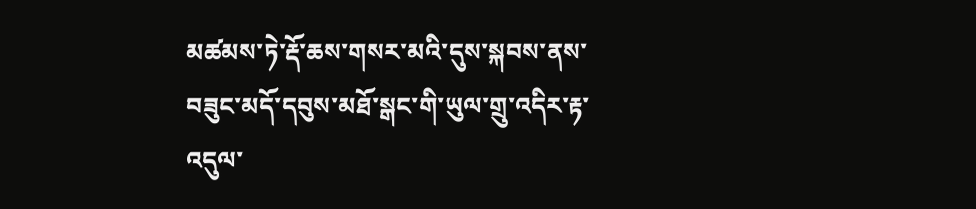མཚམས་ཏེ་རྡོ་ཆས་གསར་མའི་དུས་སྐབས་ནས་བཟུང་མདོ་དབུས་མཐོ་སྒང་གི་ཡུལ་གྲུ་འདིར་རྟ་འདུལ་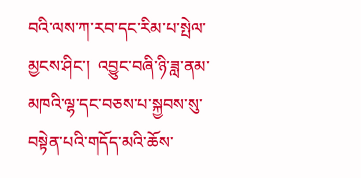བའི་ལས་ཀ་རབ་དང་རིམ་པ་སྤེལ་མྱངས་ཤིང་།  འབྱུང་བཞི་ཉི་ཟླ་ནམ་མཁའི་ལྷ་དང་བཅས་པ་སྐྱབས་སུ་བསྟེན་པའི་གདོད་མའི་ཆོས་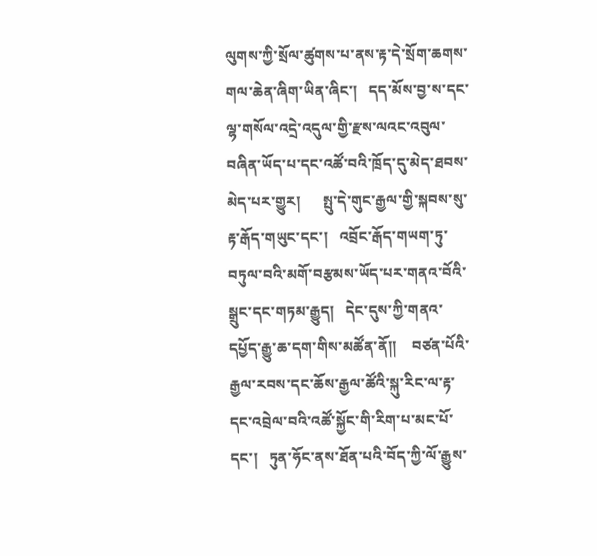ལུགས་ཀྱི་སྲོལ་ཚུགས་པ་ནས་རྟ་དེ་སྲོག་ཆགས་གལ་ཆེན་ཞིག་ཡིན་ཞིང་།   དད་མོས་བྱ་ས་དང་ལྷ་གསོལ་འདྲེ་འདུལ་གྱི་རྫས་ལའང་འབུལ་བཞིན་ཡོད་པ་དང་འཚོ་བའི་ཁྲོད་དུ་མེད་ཐབས་མེད་པར་གྱུར།      སྤུ་དེ་གུང་རྒྱལ་གྱི་སྐབས་སུ་རྟ་རྒོད་གཡུང་དང་།   འབྲོང་རྒོད་གཡག་ཏུ་བཏུལ་བའི་མགོ་བརྩམས་ཡོད་པར་གནའ་བོའི་སྒྲུང་དང་གཏམ་རྒྱུད།   དེང་དུས་ཀྱི་གནའ་དཔྱོད་རྒྱུ་ཆ་དག་གིས་མཚོན་ནོ།།    བཙན་པོའི་རྒྱལ་རབས་དང་ཆོས་རྒྱལ་ཚོའི་སྐུ་རིང་ལ་རྟ་དང་འབྲེལ་བའི་འཚོ་སྐྱོང་གི་རིག་པ་མང་པོ་དང་།   ཏུན་ཧོང་ནས་ཐོན་པའི་བོད་ཀྱི་ལོ་རྒྱུས་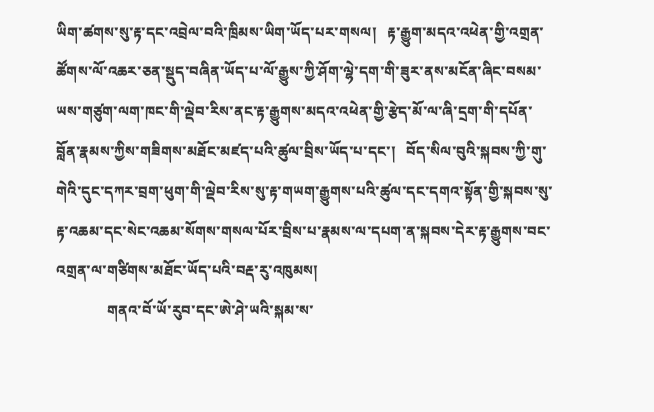ཡིག་ཚགས་སུ་རྟ་དང་འབྲེལ་བའི་ཁྲིམས་ཡིག་ཡོད་པར་གསལ།   རྟ་རྒྱུག་མདའ་འཕེན་གྱི་འགྲན་ཚོགས་ལོ་འཆར་ཅན་སྡུད་བཞིན་ཡོད་པ་ལོ་རྒྱུས་ཀྱི་ཤོག་ལྷེ་དག་གི་ཟུར་ནས་མངོན་ཞིང་བསམ་ཡས་གཙུག་ལག་ཁང་གི་ལྡེབ་རིས་ནང་རྟ་རྒྱུགས་མདའ་འཕེན་གྱི་རྩེད་མོ་ལ་ཞི་དྲག་གི་དཔོན་བློན་རྣམས་ཀྱིས་གཟིགས་མཐོང་མཛད་པའི་ཚུལ་བྲིས་ཡོད་པ་དང་།   བོད་སིལ་བུའི་སྐབས་ཀྱི་གུ་གེའི་དུང་དཀར་བྲག་ཕུག་གི་ལྡེབ་རིས་སུ་རྟ་གཡག་རྒྱུགས་པའི་ཚུལ་དང་དགའ་སྟོན་གྱི་སྐབས་སུ་རྟ་འཆམ་དང་སེང་འཆམ་སོགས་གསལ་པོར་བྲིས་པ་རྣམས་ལ་དཔག་ན་སྐབས་དེར་རྟ་རྒྱུགས་བང་འགྲན་ལ་གཙིགས་མཐོང་ཡོད་པའི་བརྡ་རུ་འཁུམས།
              གནའ་བོ་ཡོ་རུབ་དང་ཨེ་ཤེ་ཡའི་སྐམ་ས་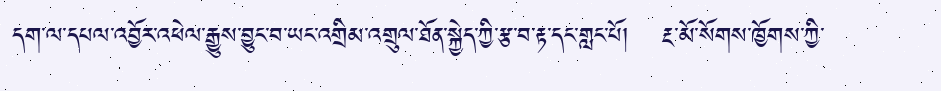དག་ལ་དཔལ་འབྱོར་འཕེལ་རྒྱུས་བྱུང་བ་ཡང་འགྲིམ་འགྲུལ་ཐོན་སྐྱེད་ཀྱི་རྩ་བ་རྟ་དང་གླང་པོ།    རྔ་མོ་སོགས་ཁྱོགས་ཀྱི་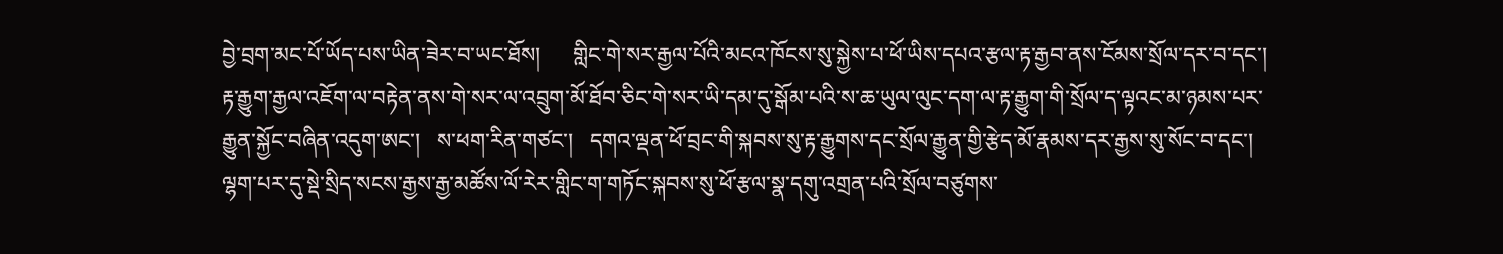བྱེ་བྲག་མང་པོ་ཡོད་པས་ཡིན་ཟེར་བ་ཡང་ཐོས།      གླིང་གེ་སར་རྒྱལ་པོའི་མངའ་ཁོངས་སུ་སྐྱེས་པ་ཕོ་ཡིས་དཔའ་རྩལ་རྟ་རྒྱབ་ནས་ངོམས་སྲོལ་དར་བ་དང་།     རྟ་རྒྱུག་རྒྱལ་འཇོག་ལ་བརྟེན་ནས་གེ་སར་ལ་འབྲུག་མོ་ཐོབ་ཅིང་གེ་སར་ཡི་དམ་དུ་སྒོམ་པའི་ས་ཆ་ཡུལ་ལུང་དག་ལ་རྟ་རྒྱུག་གི་སྲོལ་ད་ལྟའང་མ་ཉམས་པར་རྒྱུན་སྐྱོང་བཞིན་འདུག་ཨང་།   ས་ཕག་རིན་གཙང་།   དགའ་ལྡན་ཕོ་བྲང་གི་སྐབས་སུ་རྟ་རྒྱུགས་དང་སྲོལ་རྒྱུན་གྱི་རྩེད་མོ་རྣམས་དར་རྒྱས་སུ་སོང་བ་དང་།   ལྷག་པར་དུ་སྡེ་སྲིད་སངས་རྒྱས་རྒྱ་མཚོས་ལོ་རེར་གླིང་ག་གཏོང་སྐབས་སུ་ཕོ་རྩལ་སྣ་དགུ་འགྲན་པའི་སྲོལ་བཙུགས་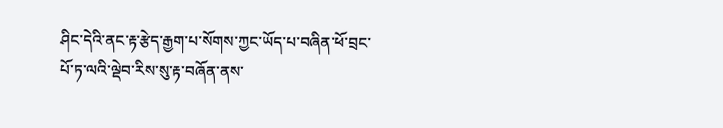ཤིང་དེའི་ནང་རྟ་རྩེད་རྒྱག་པ་སོགས་ཀྱང་ཡོད་པ་བཞིན་ཕོ་བྲང་པོ་ཏ་ལའི་ལྡེབ་རིས་སུ་རྟ་བཞོན་ནས་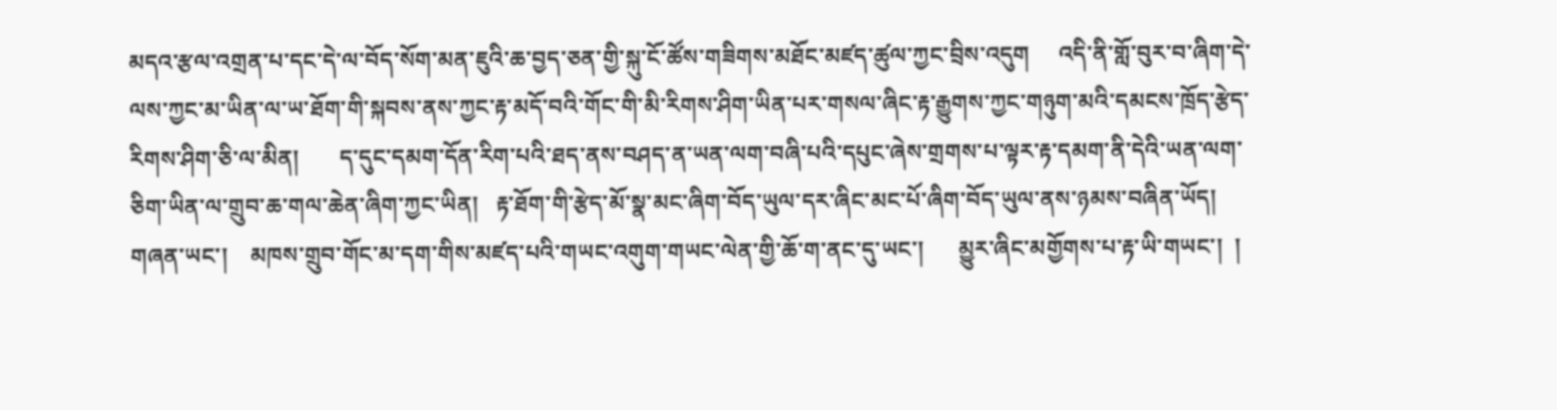མདའ་རྩལ་འགྲན་པ་དང་དེ་ལ་བོད་སོག་མན་ཇུའི་ཆ་བྱད་ཅན་གྱི་སྐུ་ངོ་ཚོས་གཟིགས་མཐོང་མཛད་ཚུལ་ཀྱང་བྲིས་འདུག     འདི་ནི་གློ་བུར་བ་ཞིག་དེ་ལས་ཀྱང་མ་ཡིན་ལ་ཡ་ཐོག་གི་སྐབས་ནས་ཀྱང་རྟ་མདོ་བའི་གོང་གི་མི་རིགས་ཤིག་ཡིན་པར་གསལ་ཞིང་རྟ་རྒྱུགས་ཀྱང་གཉུག་མའི་དམངས་ཁྲོད་རྩེད་རིགས་ཤིག་ཅི་ལ་མིན།       ད་དུང་དམག་དོན་རིག་པའི་ཐད་ནས་བཤད་ན་ཡན་ལག་བཞི་པའི་དཔུང་ཞེས་གྲགས་པ་ལྟར་རྟ་དམག་ནི་དེའི་ཡན་ལག་ཅིག་ཡིན་ལ་གྲུབ་ཆ་གལ་ཆེན་ཞིག་ཀྱང་ཡིན།   རྟ་ཐོག་གི་རྩེད་མོ་སྣ་མང་ཞིག་བོད་ཡུལ་དར་ཞིང་མང་པོ་ཞིག་བོད་ཡུལ་ནས་ཉམས་བཞིན་ཡོད།       གཞན་ཡང་།    མཁས་གྲུབ་གོང་མ་དག་གིས་མཛད་པའི་གཡང་འགུག་གཡང་ལེན་གྱི་ཆོ་ག་ནང་དུ་ཡང་།      མྱུར་ཞིང་མགྱོགས་པ་རྟ་ཡི་གཡང་།  །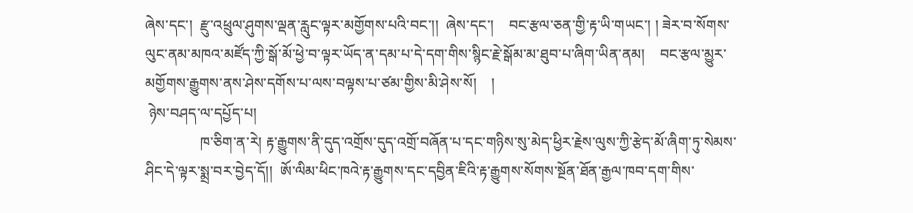ཞེས་དང་།  རྫུ་འཕྲུལ་ཤུགས་ལྡན་རླུང་ལྟར་མགྱོགས་པའི་བང་།།  ཞེས་དང་།    བང་རྩལ་ཅན་གྱི་རྟ་ཡི་གཡང་། ། ཟེར་བ་སོགས་ལུང་ནམ་མཁའ་མཛོད་ཀྱི་སྒོ་མོ་ཕྱེ་བ་ལྟར་ཡོད་ན་དམ་པ་དེ་དག་གིས་སྙིང་རྗེ་སྒོམ་མ་ཐུབ་པ་ཞིག་ཡིན་ནམ།    བང་རྩལ་མྱུར་མགྱོགས་རྒྱུགས་ནས་ཤེས་དགོས་པ་ལས་བལྟས་པ་ཙམ་གྱིས་མི་ཤེས་སོ།    །
 ཉེས་བཤད་ལ་དཔྱོད་པ།
               ཁ་ཅིག་ན་རེ། རྟ་རྒྱུགས་ནི་དུད་འགྲོས་དུད་འགྲོ་བཞོན་པ་དང་གཉིས་སུ་མེད་ཕྱིར་རྗེས་ལུས་ཀྱི་རྩེད་མོ་ཞིག་ཏུ་སེམས་ཤིང་དེ་ལྟར་སྨྲ་བར་བྱེད་དོ།།  ཨོ་ལིམ་ཕིང་ཁའེ་རྟ་རྒྱུགས་དང་དབྱིན་ཇིའི་རྟ་རྒྱུགས་སོགས་སྔོན་ཐོན་རྒྱལ་ཁབ་དག་གིས་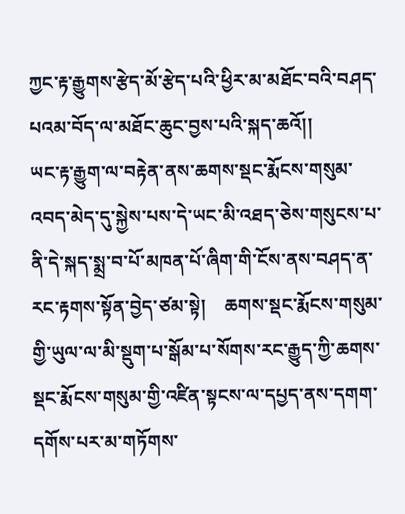ཀྱང་རྟ་རྒྱུགས་རྩེད་མོ་རྩེད་པའི་ཕྱིར་མ་མཐོང་བའི་བཤད་པའམ་བོད་ལ་མཐོང་ཆུང་བྱས་པའི་སྐད་ཆའོ།།           ཡང་རྟ་རྒྱུག་ལ་བརྟེན་ནས་ཆགས་སྡང་རྨོངས་གསུམ་འབད་མེད་དུ་སྐྱེས་པས་དེ་ཡང་མི་འཐད་ཅེས་གསུངས་པ་ནི་དེ་སྐད་སྨྲ་བ་པོ་མཁན་པོ་ཞིག་གི་ངོས་ནས་བཤད་ན་རང་རྟགས་སྟོན་བྱེད་ཙམ་སྟེ།    ཆགས་སྡང་རྨོངས་གསུམ་གྱི་ཡུལ་ལ་མི་སྡུག་པ་སྒོམ་པ་སོགས་རང་རྒྱུད་ཀྱི་ཆགས་སྡང་རྨོངས་གསུམ་གྱི་འཛིན་སྟངས་ལ་དཔྱད་ནས་དགག་དགོས་པར་མ་གཏོགས་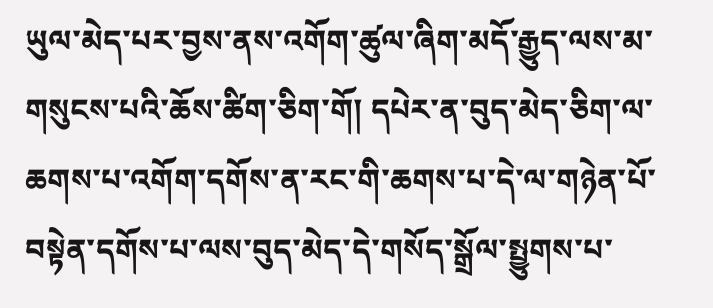ཡུལ་མེད་པར་བྱས་ནས་འགོག་ཚུལ་ཞིག་མདོ་རྒྱུད་ལས་མ་གསུངས་པའི་ཆོས་ཚིག་ཅིག་གོ། དཔེར་ན་བུད་མེད་ཅིག་ལ་ཆགས་པ་འགོག་དགོས་ན་རང་གི་ཆགས་པ་དེ་ལ་གཉེན་པོ་བསྟེན་དགོས་པ་ལས་བུད་མེད་དེ་གསོད་སྒྲོལ་སྤྱུགས་པ་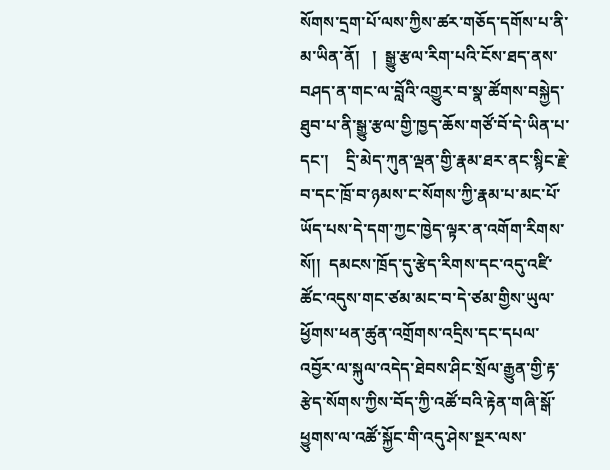སོགས་དྲག་པོ་ལས་ཀྱིས་ཚར་གཅོད་དགོས་པ་ནི་མ་ཡིན་ནོ།   །  སྒྱུ་རྩལ་རིག་པའི་ངོས་ཐད་ནས་བཤད་ན་གང་ལ་བློའི་འགྱུར་བ་སྣ་ཚོགས་བསྐྱེད་ཐུབ་པ་ནི་སྒྱུ་རྩལ་གྱི་ཁྱད་ཆོས་གཙོ་བོ་དེ་ཡིན་པ་དང་།    དྲི་མེད་ཀུན་ལྡན་གྱི་རྣམ་ཐར་ནང་སྙིང་རྗེ་བ་དང་ཁྲོ་བ་ཉམས་ང་སོགས་ཀྱི་རྣམ་པ་མང་པོ་ཡོད་པས་དེ་དག་ཀྱང་ཁྱེད་ལྟར་ན་འགོག་རིགས་སོ།།  དམངས་ཁྲོད་དུ་རྩེད་རིགས་དང་འདུ་འཛི་ཚོང་འདུས་གང་ཙམ་མང་བ་དེ་ཙམ་གྱིས་ཡུལ་ཕྱོགས་ཕན་ཚུན་འགྲོགས་འདྲིས་དང་དཔལ་འབྱོར་ལ་སྐུལ་འདེད་ཐེབས་ཤིང་སྲོལ་རྒྱུན་གྱི་རྟ་རྩེད་སོགས་ཀྱིས་བོད་ཀྱི་འཚོ་བའི་རྟེན་གཞི་སྒོ་ཕྱུགས་ལ་འཚོ་སྐྱོང་གི་འདུ་ཤེས་སྔར་ལས་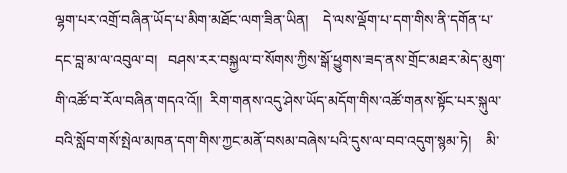ལྷག་པར་འགྲོ་བཞིན་ཡོད་པ་མིག་མཐོང་ལག་ཟིན་ཡིན།    དེ་ལས་ལྡོག་པ་དག་གིས་ནི་དགོན་པ་དང་བླ་མ་ལ་འབུལ་བ།   བཤས་རར་བསྐྱལ་བ་སོགས་ཀྱིས་སྒོ་ཕྱུགས་ཟད་ནས་གྲོང་མཐར་མེད་མུག་གི་འཚོ་བ་རོལ་བཞིན་གདའ་འོ།།  རིག་གནས་འདུ་ཤེས་ཡོད་མདོག་གིས་འཚོ་གནས་སྟོང་པར་སྐུལ་བའི་སློབ་གསོ་སྤེལ་མཁན་དག་གིས་ཀྱང་མནོ་བསམ་བཞེས་པའི་དུས་ལ་བབ་འདུག་སྙམ་ཏེ།    མི་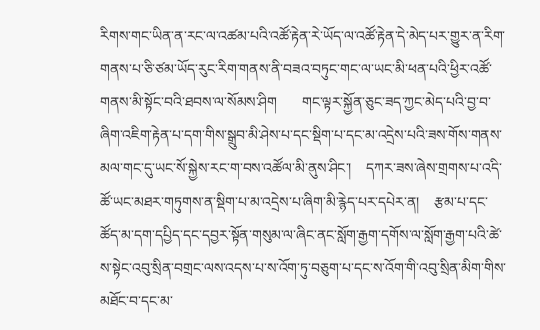རིགས་གང་ཡིན་ན་རང་ལ་འཚམ་པའི་འཚོ་རྟེན་རེ་ཡོད་ལ་འཚོ་རྟེན་དེ་མེད་པར་གྱུར་ན་རིག་གནས་པ་ཅི་ཙམ་ཡོད་རུང་རིག་གནས་ནི་བཟའ་བཏུང་གང་ལ་ཡང་མི་ཕན་པའི་ཕྱིར་འཚོ་གནས་མི་སྟོང་བའི་ཐབས་ལ་སོམས་ཤིག       གང་ལྟར་སྐྱོན་ཅུང་ཟད་ཀྱང་མེད་པའི་བྱ་བ་ཞིག་འཇིག་རྟེན་པ་དག་གིས་སྒྲུབ་མི་ཤེས་པ་དང་སྡིག་པ་དང་མ་འདྲེས་པའི་ཟས་གོས་གནས་མལ་གང་དུ་ཡང་སོ་སྐྱེས་རང་ག་བས་འཚོལ་མི་ནུས་ཤིང་།    དཀར་ཟས་ཞེས་གྲགས་པ་འདི་ཚོ་ཡང་མཐར་གཏུགས་ན་སྡིག་པ་མ་འདྲེས་པ་ཞིག་མི་རྙེད་པར་དཔེར་ན།    རྩམ་པ་དང་ཚོད་མ་དག་དཔྱིད་དང་དབྱར་སྟོན་གསུམ་ལ་ཞིང་ནང་སློག་རྒྱག་དགོས་ལ་སློག་རྒྱག་པའི་ཚེ་ས་སྟེང་འབུ་སྲིན་བགྲང་ལས་འདས་པ་ས་འོག་ཏུ་བཅུག་པ་དང་ས་འོག་གི་འབུ་སྲིན་མིག་གིས་མཐོང་བ་དང་མ་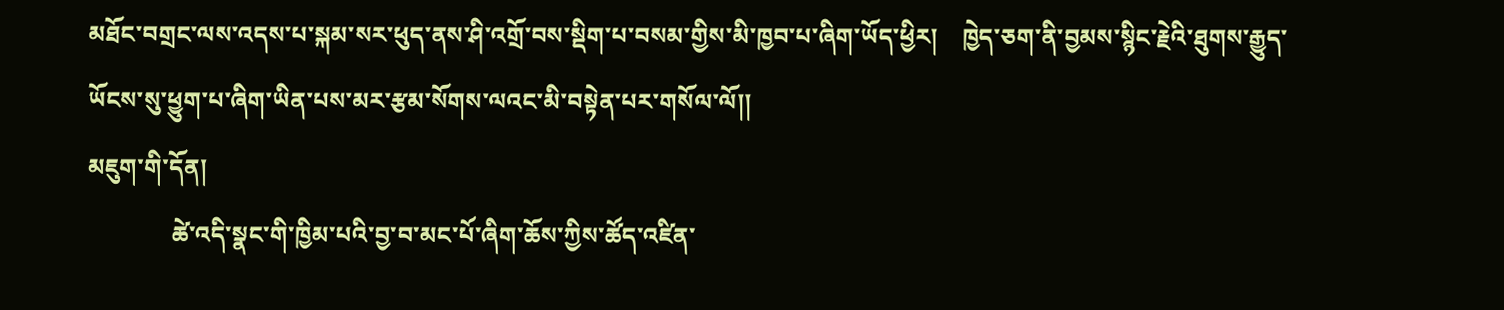མཐོང་བགྲང་ལས་འདས་པ་སྐམ་སར་ཕུད་ནས་ཤི་འགྲོ་བས་སྡིག་པ་བསམ་གྱིས་མི་ཁྱབ་པ་ཞིག་ཡོད་ཕྱིར།    ཁྱེད་ཅག་ནི་བྱམས་སྙིང་རྗེའི་ཐུགས་རྒྱུད་ཡོངས་སུ་ཕྱུག་པ་ཞིག་ཡིན་པས་མར་རྩམ་སོགས་ལའང་མི་བསྟེན་པར་གསོལ་ལོ།།
མཇུག་གི་དོན།
              ཚེ་འདི་སྣང་གི་ཁྱིམ་པའི་བྱ་བ་མང་པོ་ཞིག་ཆོས་ཀྱིས་ཚོད་འཛིན་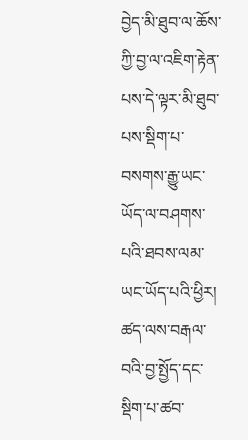བྱེད་མི་ཐུབ་ལ་ཆོས་ཀྱི་བྱ་ལ་འཇིག་རྟེན་པས་དེ་ལྟར་མི་ཐུབ་པས་སྡིག་པ་བསགས་རྒྱུ་ཡང་ཡོད་ལ་བཤགས་པའི་ཐབས་ལམ་ཡང་ཡོད་པའི་ཕྱིར།    ཚད་ལས་བརྒལ་བའི་བྱ་སྤྱོད་དང་སྡིག་པ་ཚབ་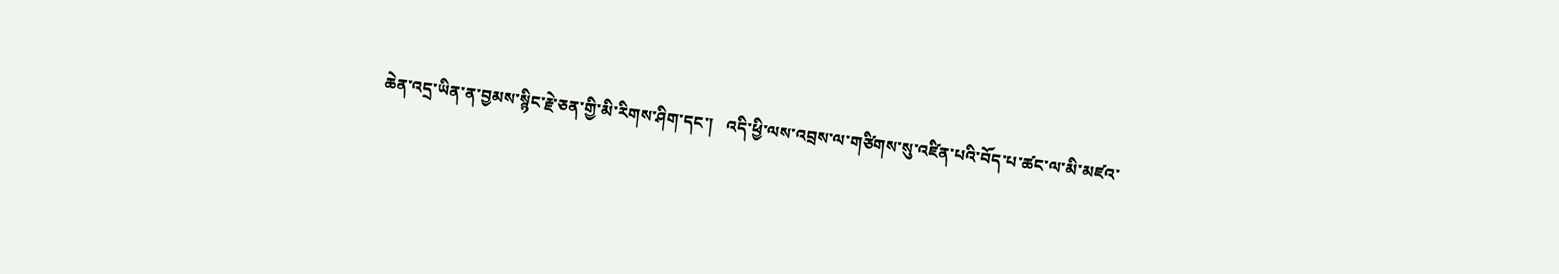ཆེན་འདྲ་ཡིན་ན་བྱམས་སྙིང་རྗེ་ཅན་གྱི་མི་རིགས་ཤིག་དང་།   འདི་ཕྱི་ལས་འབྲས་ལ་གཙིགས་སུ་འཛིན་པའི་བོད་པ་ཚང་ལ་མི་མཛའ་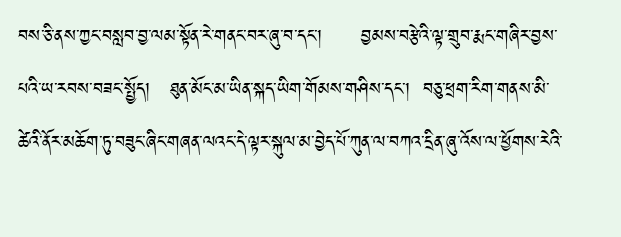བས་ཅི་ནས་ཀྱང་བསླབ་བྱ་ལམ་སྟོན་རེ་གནང་བར་ཞུ་བ་དང་།      བྱམས་བརྩེའི་ལྟ་གྲུབ་རྨང་གཞིར་བྱས་པའི་ཡ་རབས་བཟང་སྤྱོད།   ཐུན་མོང་མ་ཡིན་སྐད་ཡིག་གོམས་གཤིས་དང་།  བཅུ་ཕྲག་རིག་གནས་མི་ཚེའི་ནོར་མཆོག་ཏུ་བཟུང་ཞིང་གཞན་ལའང་དེ་ལྟར་སྐུལ་མ་བྱེད་པོ་ཀུན་ལ་བཀའ་དྲིན་ཞུ་འོས་ལ་ཕྱོགས་རེའི་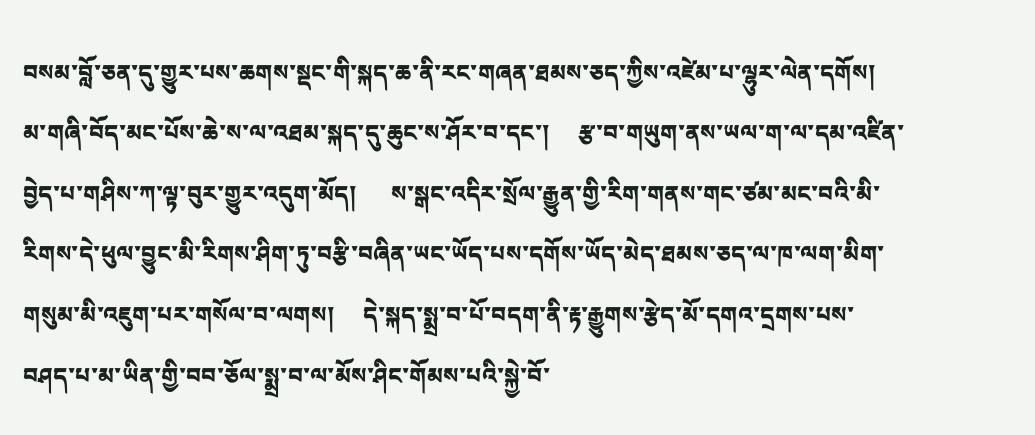བསམ་བློ་ཅན་དུ་གྱུར་པས་ཆགས་སྡང་གི་སྐད་ཆ་ནི་རང་གཞན་ཐམས་ཅད་ཀྱིས་འཛེམ་པ་ལྷུར་ལེན་དགོས།     མ་གཞི་བོད་མང་པོས་ཆེ་ས་ལ་འཐམ་སྐད་དུ་ཆུང་ས་ཤོར་བ་དང་།     རྩ་བ་གཡུག་ནས་ཡལ་ག་ལ་དམ་འཛིན་བྱེད་པ་གཤིས་ཀ་ལྟ་བུར་གྱུར་འདུག་མོད།      ས་སྒང་འདིར་སྲོལ་རྒྱུན་གྱི་རིག་གནས་གང་ཙམ་མང་བའི་མི་རིགས་དེ་ཕུལ་བྱུང་མི་རིགས་ཤིག་ཏུ་བརྩི་བཞིན་ཡང་ཡོད་པས་དགོས་ཡོད་མེད་ཐམས་ཅད་ལ་ཁ་ལག་མིག་གསུམ་མི་འཇུག་པར་གསོལ་བ་ལགས།     དེ་སྐད་སྨྲ་བ་པོ་བདག་ནི་རྟ་རྒྱུགས་རྩེད་མོ་དགའ་དྲགས་པས་བཤད་པ་མ་ཡིན་གྱི་བབ་ཅོལ་སྨྲ་བ་ལ་མོས་ཤིང་གོམས་པའི་སྐྱེ་བོ་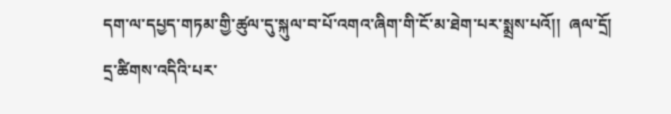དག་ལ་དཔྱད་གཏམ་གྱི་ཚུལ་དུ་སྐུལ་བ་པོ་འགའ་ཞིག་གི་ངོ་མ་ཐེག་པར་སྨྲས་པའོ།།  ཞལ་དྲོ།
དྲ་ཚིགས་འདིའི་པར་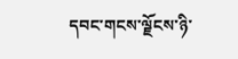དབང་གངས་ལྗོངས་ཉི་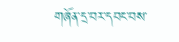གཞོན་དྲ་བར་དབང་བས་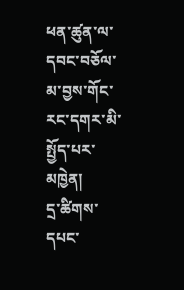ཕན་ཚུན་ལ་དབང་བཅོལ་མ་བྱས་གོང་རང་དགར་མི་སྤྱོད་པར་མཁྱེན།
དྲ་ཚིགས་དཔང་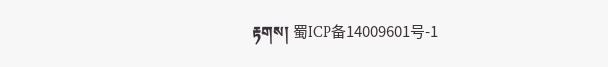རྟགས། 蜀ICP备14009601号-1